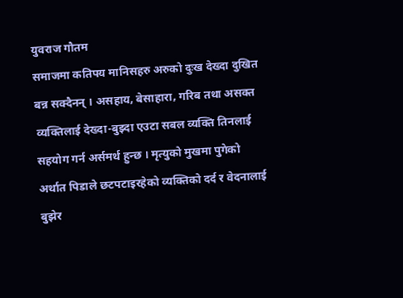युवराज गौतम
समाजमा कतिपय मानिसहरु अरुको दुःख देख्दा दुखित बन्न सक्दैनन् । असहाय, बेसाहारा, गरिब तथा असक्त व्यक्तिलाई देख्दा-बुझ्दा एउटा सबल व्यक्ति तिनलाई सहयोग गर्न अर्समर्थ हुन्छ । मृत्युको मुखमा पुगेको अर्थात पिडाले छटपटाइरहेको व्यक्तिको दर्द र वेदनालाई बुझेर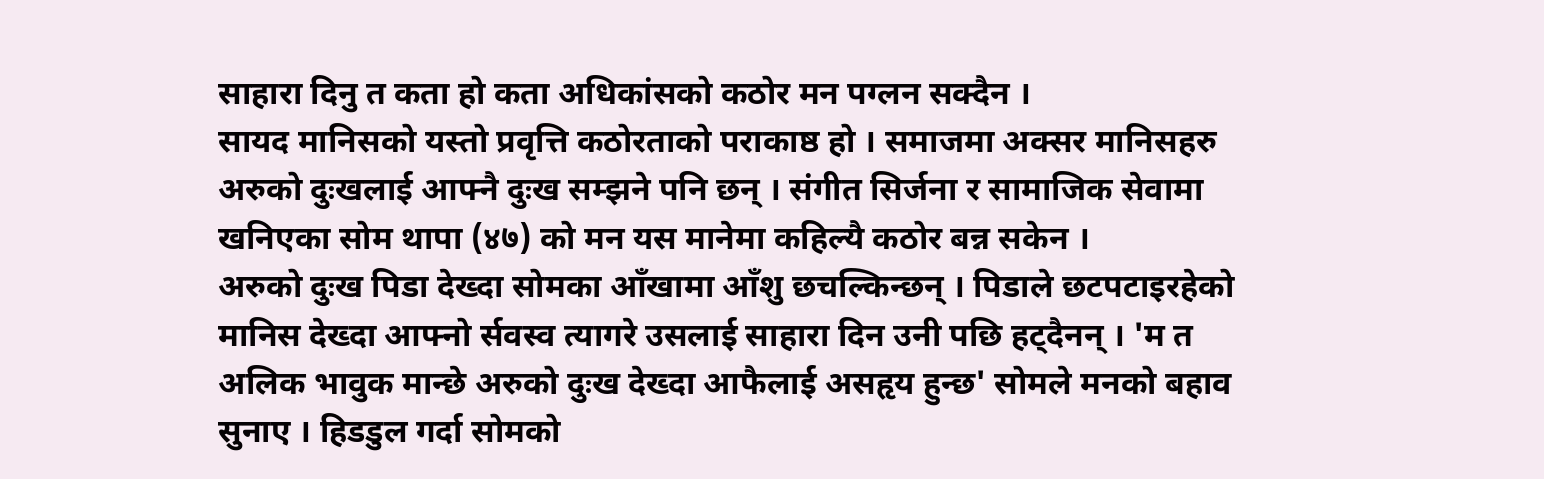साहारा दिनु त कता हो कता अधिकांसको कठोर मन पग्लन सक्दैन ।
सायद मानिसको यस्तो प्रवृत्ति कठोरताको पराकाष्ठ हो । समाजमा अक्सर मानिसहरु अरुको दुःखलाई आफ्नै दुःख सम्झने पनि छन् । संगीत सिर्जना र सामाजिक सेवामा खनिएका सोम थापा (४७) को मन यस मानेमा कहिल्यै कठोर बन्न सकेन ।
अरुको दुःख पिडा देख्दा सोमका आँखामा आँशु छचल्किन्छन् । पिडाले छटपटाइरहेको मानिस देख्दा आफ्नो र्सवस्व त्यागरे उसलाई साहारा दिन उनी पछि हट्दैनन् । 'म त अलिक भावुक मान्छे अरुको दुःख देख्दा आफैलाई असहृय हुन्छ' सोमले मनको बहाव सुनाए । हिडडुल गर्दा सोमको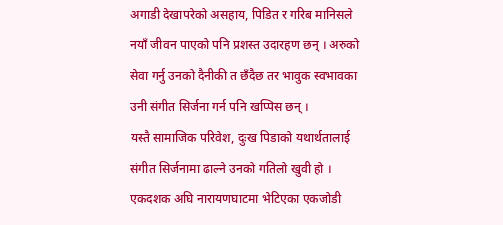अगाडी देखापरेको असहाय, पिडित र गरिब मानिसले नयाँ जीवन पाएको पनि प्रशस्त उदारहण छन् । अरुको सेवा गर्नु उनको दैनीकी त छँदैछ तर भावुक स्वभावका उनी संगीत सिर्जना गर्न पनि खप्पिस छन् ।
यस्तै सामाजिक परिवेश, दुःख पिडाको यथार्थतालाई संगीत सिर्जनामा ढाल्ने उनको गतिलो खुवी हो ।
एकदशक अघि नारायणघाटमा भेटिएका एकजोडी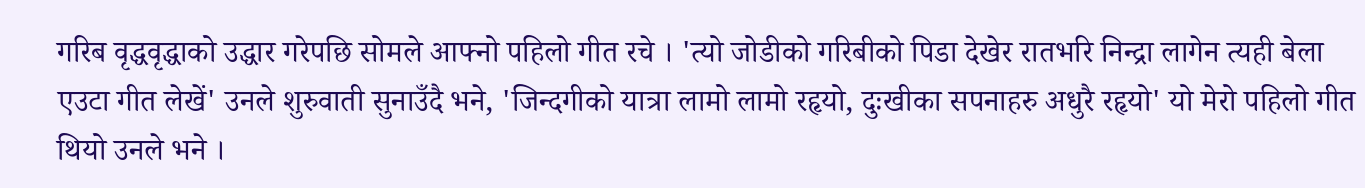गरिब वृद्धवृद्धाको उद्धार गरेपछि सोमले आफ्नो पहिलो गीत रचे । 'त्यो जोडीको गरिबीको पिडा देखेर रातभरि निन्द्रा लागेन त्यही बेला एउटा गीत लेखें' उनले शुरुवाती सुनाउँदै भने, 'जिन्दगीको यात्रा लामो लामो रहृयो, दुःखीका सपनाहरु अधुरै रहृयो' यो मेरो पहिलो गीत थियो उनले भने ।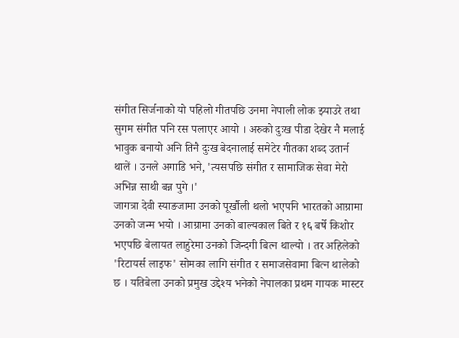संगीत सिर्जनाको यो पहिलो गीतपछि उनमा नेपाली लोक झ्याउरे तथा सुगम संगीत पनि रस पलाएर आयो । अरुको दुःख पीडा देखेर नै मलाई भावुक बनायो अनि तिनै दुःख बेदनालाई समेटेर गीतका शब्द उतार्न थालें । उनले अगाडि भने, 'त्यसपछि संगीत र सामाजिक सेवा मेरो अभिन्न साथी बन्न पुगे ।'
जागत्रा देवी स्याङजामा उनको पूर्खौली थलो भएपनि भारतको आग्रामा उनको जन्म भयो । आग्रामा उनको बाल्यकाल बिते र १६ बर्षे किशोर भएपछि बेलायत लाहुरेमा उनको जिन्दगी बित्न थाल्यो । तर अहिलेको 'रिटायर्स लाइफ' सोमका लागि संगीत र समाजसेवामा बित्न थालेको छ । यतिबेला उनको प्रमुख उद्देश्य भनेको नेपालका प्रथम गायक मास्टर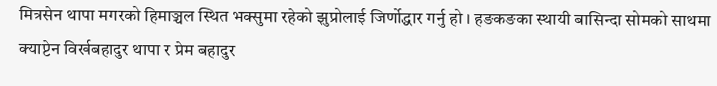मित्रसेन थापा मगरको हिमाञ्चल स्थित भक्सुमा रहेको झुप्रोलाई जिर्णोद्धार गर्नु हो । हङकङका स्थायी बासिन्दा सोमको साथमा क्याप्टेन विर्खबहादुर थापा र प्रेम बहादुर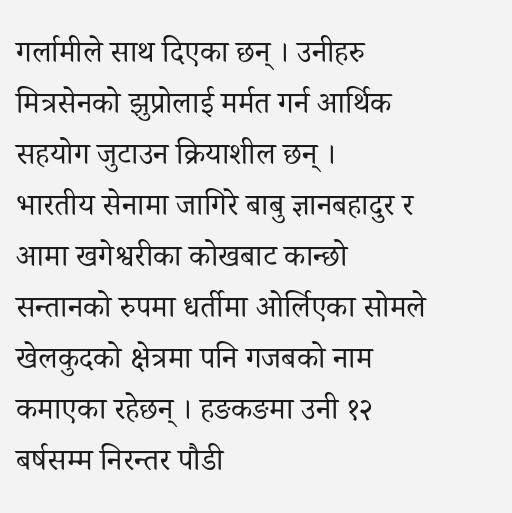गर्लामीले साथ दिएका छन् । उनीहरु मित्रसेनको झुप्रोलाई मर्मत गर्न आर्थिक सहयोग जुटाउन क्रियाशील छन् ।
भारतीय सेनामा जागिरे बाबु ज्ञानबहादुर र आमा खगेश्वरीका कोखबाट कान्छो सन्तानको रुपमा धर्तीमा ओर्लिएका सोमले खेलकुदको क्षेत्रमा पनि गजबको नाम कमाएका रहेछन् । हङकङमा उनी १२ बर्षसम्म निरन्तर पौडी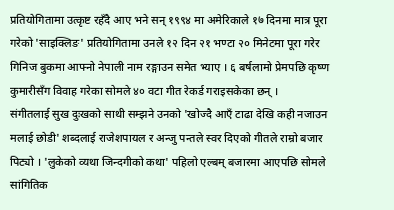प्रतियोगितामा उत्कृष्ट रहँदै आए भने सन् १९९४ मा अमेरिकाले १७ दिनमा मात्र पूरा गरेको 'साइक्लिङ' प्रतियोगितामा उनले १२ दिन २१ भण्टा २० मिनेटमा पूरा गरेर गिनिज बुकमा आफ्नो नेपाली नाम रङ्गाउन समेत भ्याए । ६ बर्षलामो प्रेमपछि कृष्ण कुमारीसँग विवाह गरेका सोमले ४० वटा गीत रेकर्ड गराइसकेका छन् ।
संगीतलाई सुख दुःखको साथी सम्झने उनको 'खोज्दै आएँ टाढा देखि कही नजाउन मलाई छोडी' शब्दलाई राजेशपायल र अन्जु पन्तले स्वर दिएको गीतले राम्रो बजार पिट्यो । 'लुकेको व्यथा जिन्दगीको कथा' पहिलो एल्बम् बजारमा आएपछि सोमले सांगितिक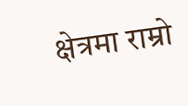क्षेत्रमा राम्रो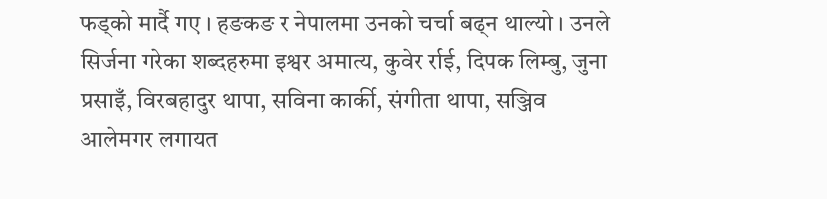फड्को मार्दै गए । हङकङ र नेपालमा उनको चर्चा बढ्न थाल्यो । उनले सिर्जना गरेका शब्दहरुमा इश्वर अमात्य, कुवेर र्राई, दिपक लिम्बु, जुना प्रसाइँ, विरबहादुर थापा, सविना कार्की, संगीता थापा, सञ्जिव आलेमगर लगायत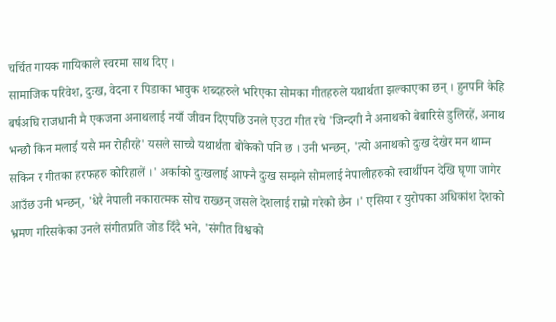चर्चित गायक गायिकाले स्वरमा साथ दिए ।
सामाजिक परिवेश, दुःख, वेदना र पिडाका भावुक शब्दहरुले भरिएका सोमका गीतहरुले यथार्थता झल्काएका छन् । हुनपनि केहि बर्षअघि राजधानी मै एकजना अनाथलाई नयाँ जीवन दिएपछि उनले एउटा गीत रचे 'जिन्दगी नै अनाथको बेबारिसे डुलिरहें, अनाथ भन्छौ किन मलाई यसै मन रोहीरहे' यसले साच्चै यथार्थता बोकेको पनि छ । उनी भन्छन्, 'त्यो अनाथको दुःख देखेर मन थाम्न सकिन र गीतका हरफहरु कोरिहालें ।' अर्काको दुःखलाई आफ्नै दुःख सम्झने सोमलाई नेपालीहरुको स्वार्थीपन देखि घृणा जागेर आउँछ उनी भन्छन्, 'धेरै नेपाली नकारात्मक सोच राख्छन् जसले देशलाई राम्रो गरेको छैन ।' एसिया र युरोपका अधिकांश देशको भ्रमण गरिसकेका उनले संगीतप्रति जोड दिँदै भने, 'संगीत विश्वको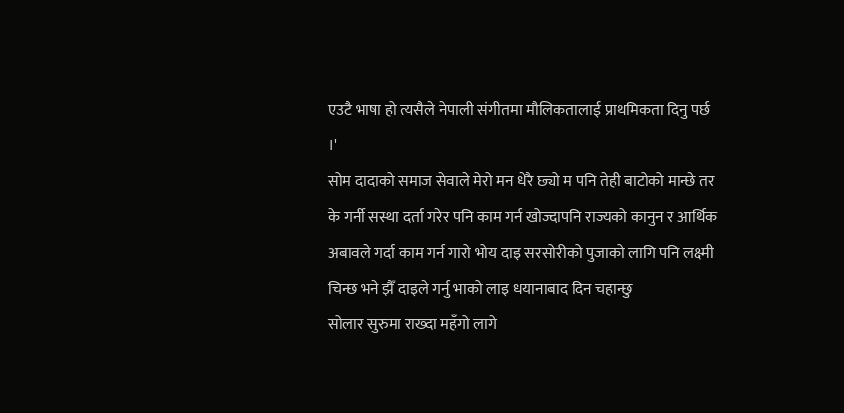एउटै भाषा हो त्यसैले नेपाली संगीतमा मौलिकतालाई प्राथमिकता दिनु पर्छ ।'
सोम दादाको समाज सेवाले मेरो मन धेरै छ्यो म पनि तेही बाटोको मान्छे तर के गर्नी सस्था दर्ता गरेर पनि काम गर्न खोज्दापनि राज्यको कानुन र आर्थिक अबावले गर्दा काम गर्न गारो भोय दाइ सरसोरीको पुजाको लागि पनि लक्ष्मी चिन्छ भने झैँ दाइले गर्नु भाको लाइ धयानाबाद दिन चहान्छु
सोलार सुरुमा राख्दा महँगो लागे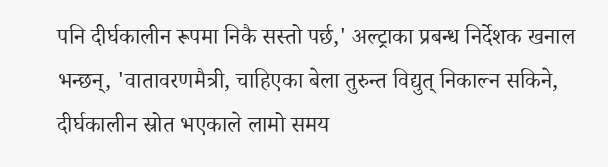पनि दीर्घकालीन रूपमा निकै सस्तो पर्छ,' अल्ट्राका प्रबन्ध निर्देशक खनाल भन्छन्, 'वातावरणमैत्री, चाहिएका बेला तुरुन्त विद्युत् निकाल्न सकिने, दीर्घकालीन स्रोत भएकाले लामो समय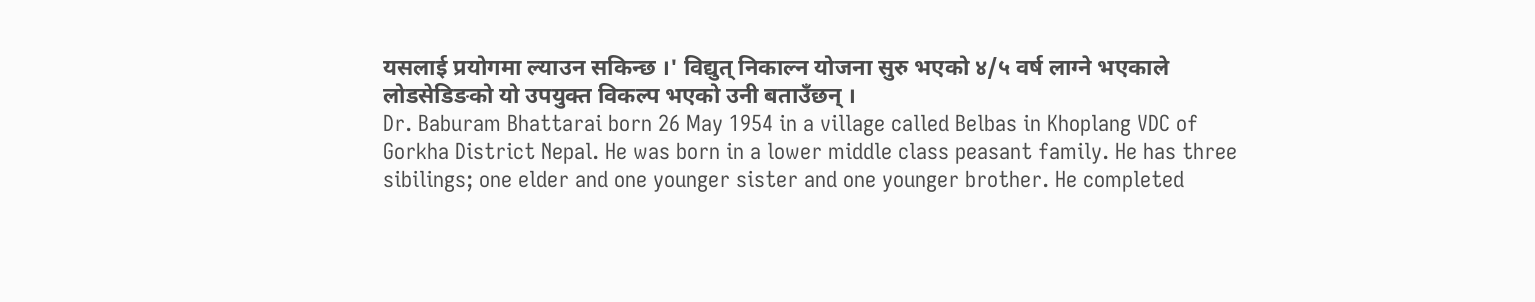यसलाई प्रयोगमा ल्याउन सकिन्छ ।' विद्युत् निकाल्न योजना सुरु भएको ४/५ वर्ष लाग्ने भएकाले लोडसेडिङको यो उपयुक्त विकल्प भएको उनी बताउँछन् ।
Dr. Baburam Bhattarai born 26 May 1954 in a village called Belbas in Khoplang VDC of Gorkha District Nepal. He was born in a lower middle class peasant family. He has three sibilings; one elder and one younger sister and one younger brother. He completed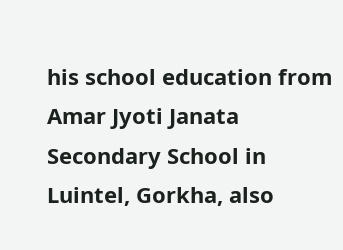his school education from Amar Jyoti Janata Secondary School in Luintel, Gorkha, also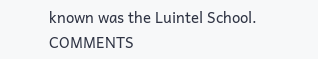known was the Luintel School.
COMMENTS